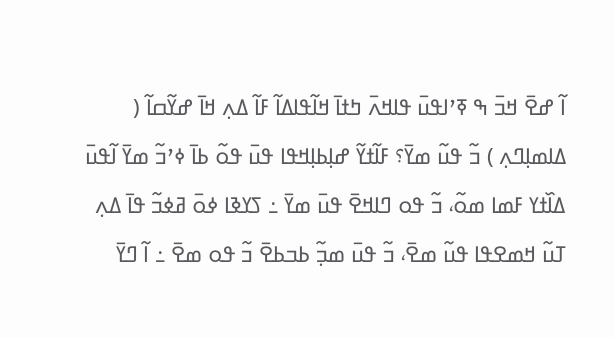ߊ߬ ߝߐ߫ ߞߏ߫ ߒ ߧߴߊߟߎ߫ ߟߊߞߍ߫ ߤߙߊ߫ ߞߊ߬ߟߊߡߊ߬ ߓߊ߬ ߡߍ߲ ߞߊ߫ ߝߌ߬ߛߊ߬ ( ߡߊߘߊ߲ߣߍ߲ ) ߏ߬ ߟߎ߬ ߘߌ߫؟ ߓߊ߬ߙߌ߬ ߝߊ߲ߕߊ߲ߞߟߊ ߟߎ߫ ߟߋ߬ ߕߊ߫ ߦߴߏ߬ ߘߌ߫ ߊ߬ߟߎ߫ ߡߊ߰ߙߌ ߓߘߊ ߘߋ߬، ߏ߬ ߟߋ ߣߊߞߐ߫ ߟߎ߫ ߘߌ߫ ߸ ߖߌߢߊ ߦߋ߫ ߥߦߏ߬ ߟߊ߫ ߡߍ߲ ߠߎ߬ ߞߘߐߟߊ ߟߎ߬ ߘߐ߫، ߏ߬ ߟߎ߫ ߘߏ߲߬ ߕߏߕߐ߫ ߏ߬ ߟߋ ߘߐ߫ ߸ ߊ߬ ߣߌ߫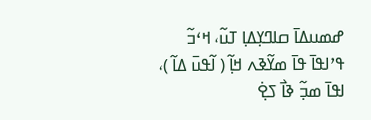ߝߘߎߡߊ߫ ߛߊߣߌ߲ߡߊ߲ ߠߎ߬، ߞߵߏ߬ ߟߴߊߟߊ߫ ߟߊ߫ ߘߌ߬ߢߍ ߞߊ߲߬ ( ߊ߬ߟߎ߫ ߡߊ߬ )، ߊߟߊ߫ ߘߏ߲߬ ߢߊ߯ ߖߐ߲߭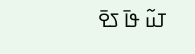ߠߎ߬ ߟߊ߫ ߖߐ߫